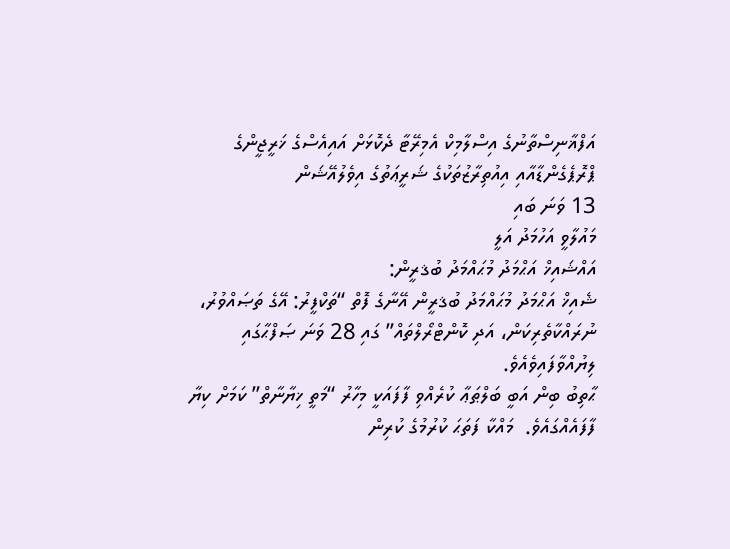އަފްޣާނިސްތާނުގެ އިސްލާމިކް އެމިރޭޓާ ދެކޮޅަށް އައިއެސްގެ ޚަރީޖީންގެ ޕްރޮޕެގެންޑާއާއި އިއުތިރާޒުތަކުގެ ޝަރީޢަތުގެ އިވެލުއޭޝަން
13 ވަނަ ބައި
މައުލާވީ އަހުމަދު އަލީ
އައްޝައިޚް އަޙްމަދު މުޙައްމަދު ބުޤރީން:
ޝެއިޚް އަޙްމަދު މުޙައްމަދު ބުޤރީން އޭނާގެ ފޮތް “ތަކްފީރު: އޭގެ ތަޞައްވުރު، ނުރައްކާތެރިކަން، އަދި ކޮންޓްރޯލްތައް” ގައި 28 ވަނަ ޞަފްޙާގައި ލިޔުއްވާފައިވެއެވެ.
ޙާތިބު ބިން އަބީ ބަލްޠަޢާ ކުރެއްވި ފާފައަކީ މިހާރު “މަތީ ޚިޔާނާތް” ކަމަށް ކިޔާ ފާފައެއްގައެވެ.  މައްކާ ފަތަޙަ ކުރުމުގެ ކުރިން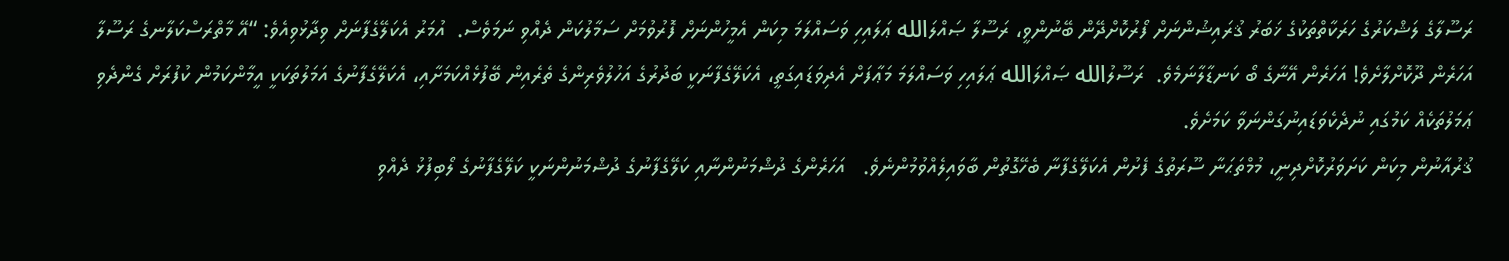ރަސޫލާގެ ލަޝްކަރުގެ ހަރަކާތްތަކުގެ ޚަބަރު ޤުރައިޝުންނަށް ފޯރުކޮށްދޭން ބޭނުންވީ، ރަސޫލާ ޞައްލަالله ޢަލައިހި ވަސައްލަމަ މިކަން އެމީހުންނަށް ފޮރުވުމަށް ސަމާލުކަން ދެއްވި ނަމަވެސް.  އުމަރު އެކަލޭގެފާނަށް ވިދާޅުވިއެވެ: “އޭ މާތްރަސްކަލާނގެ ރަސޫލާ އަހަރެން ދޫކޮށްލާށެވެ! އަހަރެން އޭނާގެ ބޯ ކަނޑާލާނަމެވެ.  ރަސޫލުالله ޞައްލަالله ޢަލައިހި ވަސައްލަމަ މަޢާފަށް އެދިވަޑައިގަތީ، އެކަލޭގެފާނަކީ ބަދުރުގެ އަހުލުވެރިންގެ ތެރެއިން ބޭފުޅެއްކަމަށާއި، އެކަލޭގެފާނުގެ އަމަލުތަކަކީ އީމާންކަމުން ކުފުރަށް ގެންދެވި ޢަމަލުތަކެއް ކަމުގައި ނުދެކެވަޑައިނުގަންނަވާ ކަމަށެވެ.
ޤުރުއާނުން މިކަން ކަށަވަރުކޮށްދިނީ، މުމްތަޙަނާ ސޫރަތުގެ ފެށުން އެކަލޭގެފާނާ ބެހޭގޮތުން ބާވައިލެއްވުމުންނެވެ.   އަހަރެންގެ ދުޝްމަނުންނާއި ކަލޭގެފާނުގެ ދުޝްމަނުންނަކީ ކަލޭގެފާނުގެ ލޯބިފުޅު ދެއްވި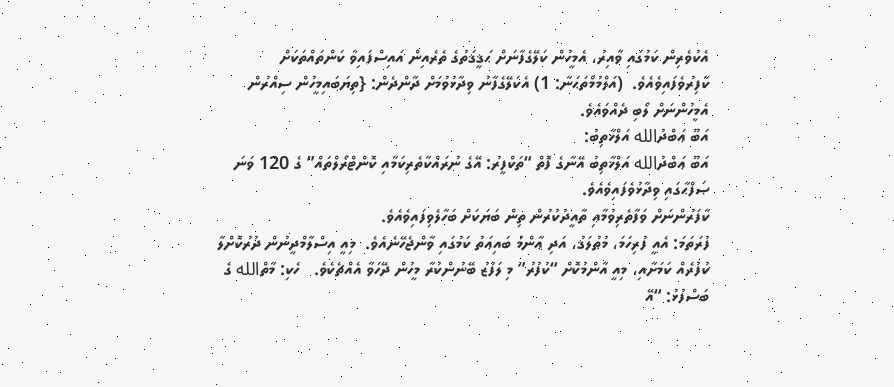އެކުވެރިން ކަމުގައި ވާއިރު، އެމީހުން ކަލޭގެފާނަށް ޙަޤީޤަތުގެ ތެރެއިން އައިސްފައިވާ ކަންތައްތަކަށް ކާފިރުވެފައިވެއެވެ.  (އަލްމުމްތަޙަނާ: 1) އެކަލޭގެފާނު ވިދާޅުވުމަށް ދާންދެން: {ތިޔަބައިމީހުން ސިއްރުން އެމީހުންނަށް ލޯބި ދެއްވައެވެ.
އަބޫ ޢަބްދުالله އަލްޚާތިބު:
އަބޫ ޢަބްދުالله އަލްޚާތިބު އޭނާގެ ފޮތް “ތަކްފީރު: އޭގެ ނުރައްކާތެރިކަމާއި ކޮންޓްރޯލްތައް” ގެ 120 ވަނަ ޞަފްޙާގައި ވިދާޅުވެފައިވެއެވެ.
ކާފަރުންނަށް ވަފާތެރިވުމާއި ތާއީދުކުރުން ތިން ބަޔަކަށް ބަހާލެވިފައިވެއެވެ.
ފުރަތަމަ: އެއީ ފުރިހަމަ، މުޠުލަޤު، އަދި ޢާންމު ބައިޢަތު ކަމުގައި ވާންޖެހޭނެއެވެ.  މިއީ އިސްލާމްދީނުން ދުރުކޮށްލާ ކުފުރެއް ކަމަށާއި، މިއީ އާންމުކޮށް “ކުފުރު” މި ލަފުޒު ބޭނުންކުރާ މީހުން ދޭހަވާ އެއްޗެކެވެ.   ހެކި: މާތްالله ގެ ބަސްފުޅު: “އޭ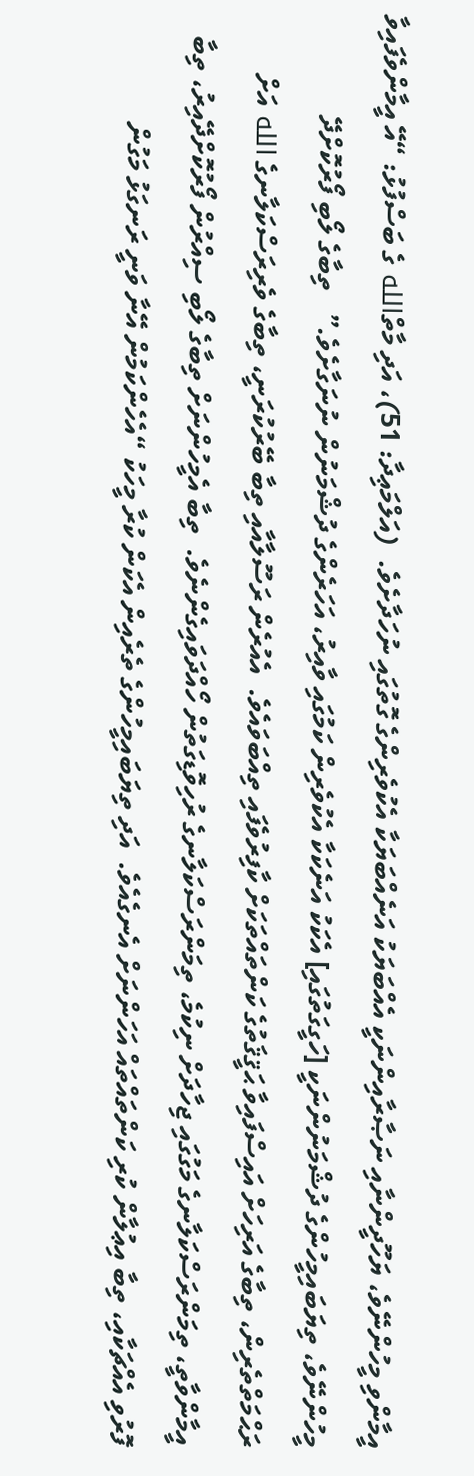އީމާންވި މީހުންނޭވެ، ޔަހޫދީންނާއި ނަޞާރާއިންނަކީ އެއްބަޔަކު އަނެއްބަޔަކާ އެކުވެރިންގެ ގޮތުގައި ނުހަދާށެވެ.  (އަލްމަޢިދާ: 51)، އަދި މާތްالله ގެ ބަސްފުޅު: “އޭ އީމާންވެފައިވާ މީހުންނޭވެ، ތިޔަބައިމީހުންގެ ދުޝްމަނުންނަކީ [ހަގީގަތުގައި] އެކަކު އަނެކަކާ އެކުވެރިން ކަމުގައި ވާއިރު، އަހަރެންގެ ދުޝްމަނުން ނުނަގާށެވެ.”   ތިބާގެ ލޯބި ފޯރުކޮށްދޭ ރަޙްމަތްތެރިން، ތިބާގެ އަރިހަށް އައިސްފައިވާ ޙަޤީޤަތުގެ ކަންތައްތަކަށް ކާފިރުވެފައި ތިއްބަވައެވެ.  އެއުރެން ރަސޫލާއާއި ތިބާ ބޭރުކުރަނީ، ތިބާގެ ވެރިރަސްކަލާނގެ الله އަށް އީމާންވާތީ، ތިމަންރަސްކަލާނގެ މަގުގައި ޖިހާދަށް ނިކުމެ، ތިމަންރަސްކަލާނގެ ރުހިވޮޑިގަތުން ހޯއްދަވައިގެންނެވެ.  ތިބާ އެމީހުންނަށް ތިބާގެ ލޯބި ސިއްރުން ފޯރުކޮށްދޭއިރު، ތިބާ ފޮރުވި އެއްޗަކާއި، ތިބާ އިޢުލާން ކުރި ކަންތައްތައް އަހަންނަށް އެނގެއެވެ.  އަދި ތިޔަބައިމީހުންގެ ތެރެއިން އެކަން ކުރާ މީހަކު “އެހެންކަމުން އޭނާ ވަނީ ރަނގަޅު މަގުން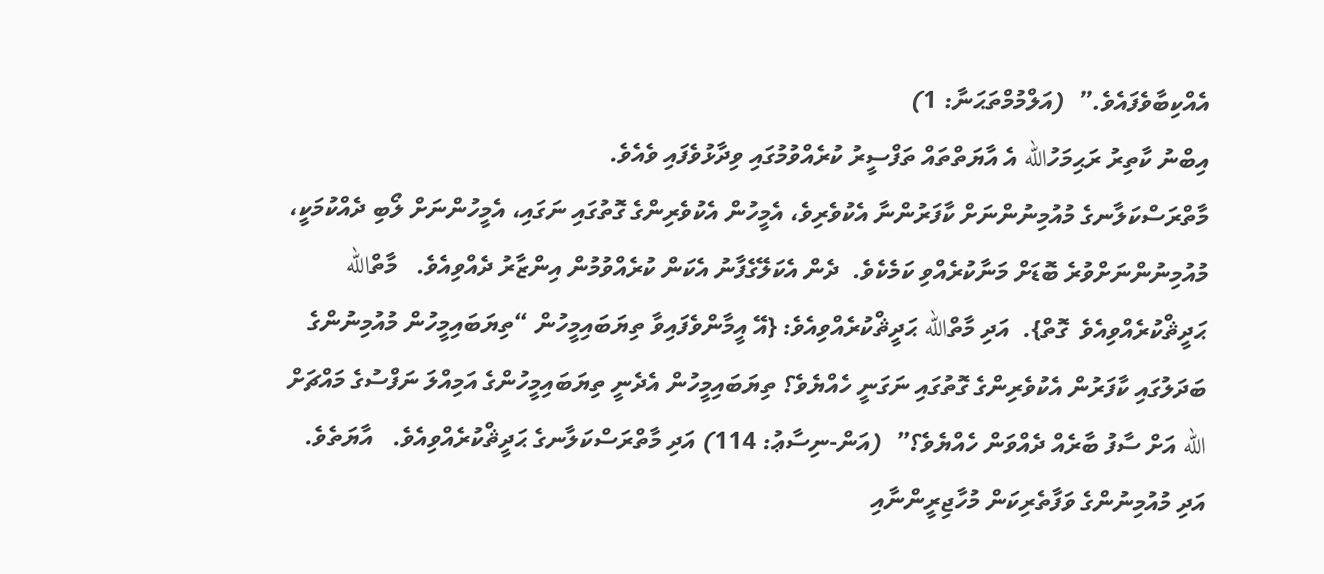އެއްކިބާވެފައެވެ.”  (އަލްމުމްތަޙަނާ: 1)
އިބްނު ކާތިރު ރަޙިމަހުالله އެ އާޔަތްތައް ތަފްސީރު ކުރެއްވުމުގައި ވިދާޅުވެފައި ވެއެވެ.
މާތްރަސްކަލާނގެ މުއުމިނުންނަށް ކާފަރުންނާ އެކުވެރިވެ، އެމީހުން އެކުވެރިންގެ ގޮތުގައި ނަގައި، އެމީހުންނަށް ލޯބި ދެއްކުމަކީ، މުއުމިނުންނަށްވުރެ ބޮޑަށް މަނާކުރެއްވި ކަމެކެވެ.  ދެން އެކަލޭގެފާނު އެކަން ކުރެއްވުމުން އިންޒާރު ދެއްވިއެވެ.   މާތްالله ޙަދީޘްކުރެއްވިއެވެ  ގޮތް}.  އަދި މާތްالله ޙަދީޘްކުރެއްވިއެވެ: {އޭ އީމާންވެފައިވާ ތިޔަބައިމީހުން “ތިޔަބައިމީހުން މުއުމިނުންގެ ބަދަލުގައި ކާފަރުން އެކުވެރިންގެ ގޮތުގައި ނަގަނީ ހެއްޔެވެ؟ ތިޔަބައިމީހުން އެދެނީ ތިޔަބައިމީހުންގެ އަމިއްލަ ނަފްސުގެ މައްޗަށް الله އަށް ސާފު ބާރެއް ދެއްވަން ހެއްޔެވެ؟”  (އަން-ނިސާޢު: 114) އަދި މާތްރަސްކަލާނގެ ޙަދީޘްކުރެއްވިއެވެ.   އާޔަތެވެ.  އަދި މުއުމިނުންގެ ވަފާތެރިކަން މުހާޖިރީންނާއި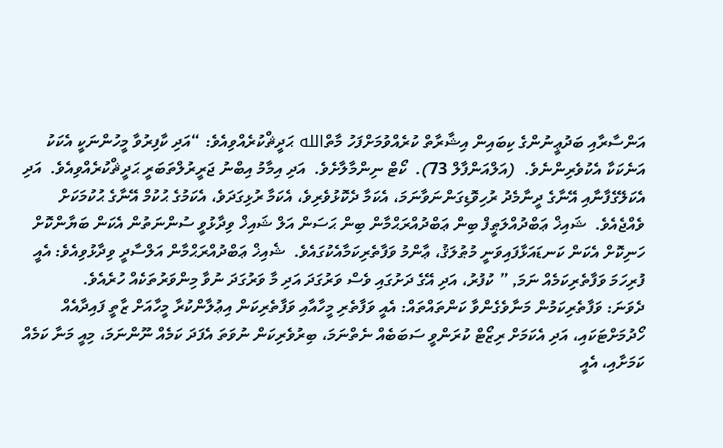އަންސާރާއި ބަދުޢީނުންގެ ކިބައިން އިޝާރާތް ކުރެއްވުމަށްފަހު މާތްالله ޙަދީޘްކުރެއްވިއެވެ: “އަދި ކާފިރުވާ މީހުންނަކީ އެކަކު އަނެކަކާ އެކުވެރިންނެވެ.  (އަލްއަންފާލް 73).  ކޯޓް ނިންމާލާށެވެ.  އަދި އިމާމު އިބްނު ޖަރީރުލްތަބަރީ ޙަދީޘްކުރެއްވިއެވެ.  އަދި އެކަލޭގެފާނާއި އޭނާގެ ދީނާމެދު ރުހިވޮޑިގަންނަވާނަމަ، އެކަމާ ދެކޮޅުވެރިވެ، އެކަމާ ރުޅިގަދަވެ، އެކަމުގެ ޙުކުމް އޭނާގެ ޙުކުމަކަށް ވެއްޖެއެވެ.  ޝައިޚް ޢަބްދުއްލަޠީފް ބިން ޢަބްދުއްރަޙްމާން ބިން ޙަސަން އަލް ޝައިޚް ވިދާޅުވީ ސުންނަތުން އެކަން ބަޔާންކޮށް ހަނިކޮށް އެކަން ކަނޑައަޅާފައިވަނީ މުޠުލަޤު، ޢާންމު ވަފާތެރިކަމާއެކުގައެވެ.  ޝެއިޚް ޢަބްދުއްރަޙްމާން އަލްސާދީ ވިދާޅުވިއެވެ: އެއީ ފުރިހަމަ ވަފާތެރިކަމެއް ނަމަ, ” ކުފުރު، އަދި އޭގެ ދަށުގައި ވެސް ވަރުގަދަ އަދި މާ ވަރުގަދަ ނުވާ މިންވަރުތަކެއް ހުރެއެވެ.
ދެވަނަ: ވަފާތެރިކަމުން މަނާވެގެންވާ ކަންތައްތައް: އެއީ ވަފާތެރި މީހާއާއި ވަފާތެރިކަން އިޢުލާންކުރާ މީހާއަށް ޒާތީ ފައިދާއެއް ހޯދުމަށްޓަކައި، އަދި އެކަމަށް ރިޒޯޓް ކުރަންވީ ސަބަބެއް ނެތްނަމަ، ބިރުވެރިކަން ނުވަތަ އެފަދަ ކަމެއް ނޫންނަމަ، މިއީ މަނާ ކަމެއް ކަމަށާއި، އެއީ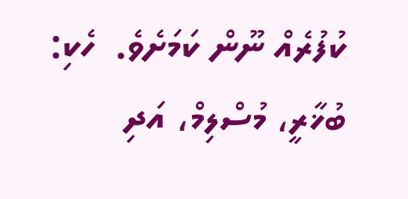ކުފުރެއް ނޫން ކަމަށެވެ.  ހެކި: ބުޚާރީ، މުސްލިމް، އަދި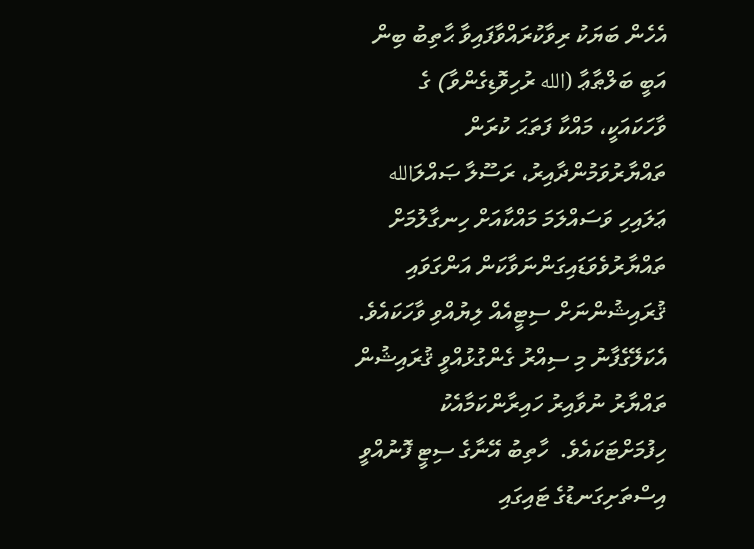އެހެން ބަޔަކު ރިވާކުރައްވާފައިވާ ޙާތިބު ބިން އަބީ ބަލްޠާޢާ (الله ރުހިވޮޑިގެންވާ) ގެ ވާހަކައަކީ، މައްކާ ފަތަޙަ ކުރަން ތައްޔާރުވަމުންދާއިރު، ރަސޫލާ ޞައްލަالله ޢަލައިހި ވަސައްލަމަ މައްކާއަށް ހިނގާލުމަށް ތައްޔާރުވެވަޑައިގަންނަވާކަން އަންގަވައި ޤުރައިޝުންނަށް ސިޓީއެއް ލިޔުއްވި ވާހަކައެވެ.  އެކަލޭގެފާނު މި ސިއްރު ގެންގުޅުއްވީ ޤުރައިޝުން ތައްޔާރު ނުވާއިރު ހައިރާންކަމާއެކު ހިފުމަށްޓަކައެވެ.  ހާތިބު އޭނާގެ ސިޓީ ފޮނުއްވީ އިސްތަށިގަނޑުގެ ޓައިގައި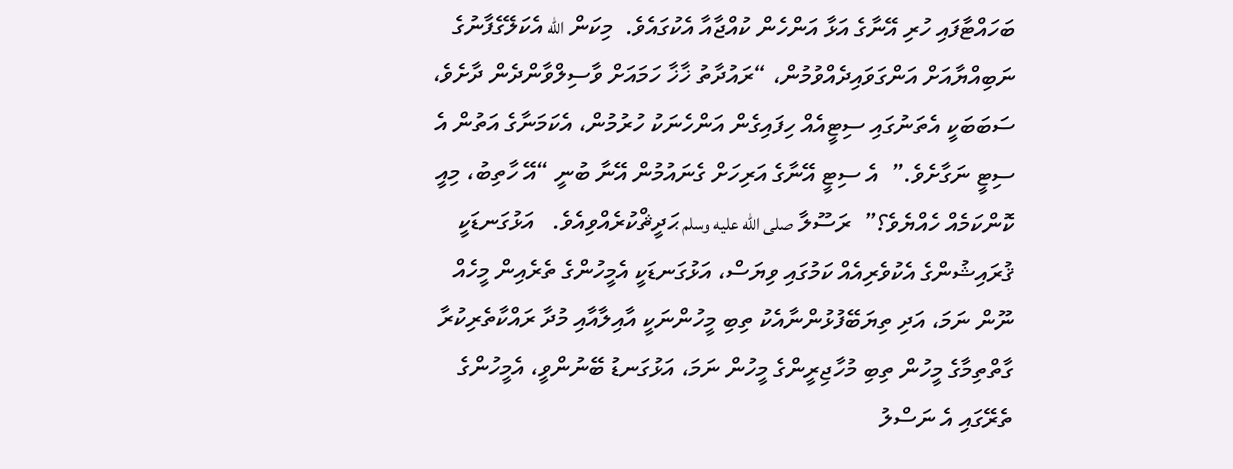ބަހައްޓާފައި ހުރި އޭނާގެ އަޅާ އަންހެން ކުއްޖާއާ އެކުގައެވެ.  މިކަން الله އެކަލޭގެފާނުގެ ނަބިއްޔާއަށް އަންގަވައިދެއްވުމުން، “ރައުދާތު ޚާޚާ ހަމައަށް ވާސިލްވާންދެން ދާށެވެ، ސަބަބަކީ އެތަނުގައި ސިޓީއެއް ހިފައިގެން އަންހެނަކު ހުރުމުން، އެކަމަނާގެ އަތުން އެ ސިޓީ ނަގާށެވެ.”  އެ ސިޓީ އޭނާގެ އަރިހަށް ގެނައުމުން އޭނާ ބުނީ “އޭ ހާތިބު، މިއީ ކޮންކަމެއް ހެއްޔެވެ؟”  ރަސޫލާ صلى الله عليه وسلم ޙަދީޘްކުރެއްވިއެވެ.   އަޅުގަނޑަކީ ޤުރައިޝުންގެ އެކުވެރިއެއް ކަމުގައި ވިޔަސް، އަޅުގަނޑަކީ އެމީހުންގެ ތެރެއިން މީހެއް ނޫން ނަމަ، އަދި ތިޔަބޭފުޅުންނާއެކު ތިބި މީހުންނަކީ އާއިލާއާއި މުދާ ރައްކާތެރިކުރާ ގާތްތިމާގެ މީހުން ތިބި މުހާޖިރީންގެ މީހުން ނަމަ، އަޅުގަނޑު ބޭނުންވީ، އެމީހުންގެ ތެރޭގައި އެ ނަސްލު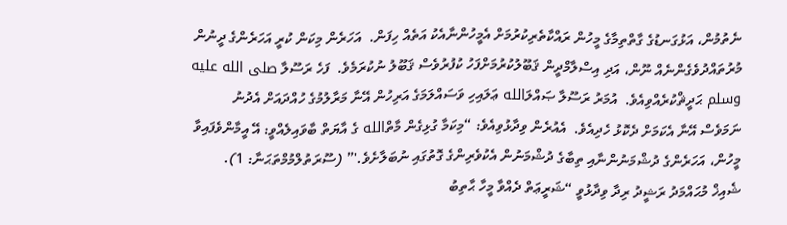ނެތުމުން، އަޅުގަނޑުގެ ގާތްތިމާގެ މީހުން ރައްކާތެރިކުރުމަށް އެމީހުންނާއެކު އަތެއް ހިފަން.  އަހަރެން މިކަން ކުރީ އަހަރެންގެ ދީނުން މުރުތައްދުވެގެންނެއް ނޫން، އަދި އިސްލާމްދީން ޤަބޫލުކުރުމަށްފަހު ކުފުރުވެސް ޤަބޫލު ނުކުރަމެވެ.  ފަހެ ރަސޫލާ صلى الله عليه وسلم ޙަދީޘްކުރެއްވިއެވެ.  އުމަރު ރަސޫލާ ޞައްލަالله ޢަލައިހި ވަސައްލަމަގެ އަރިހުން އޭނާ މަރާލުމުގެ ހުއްދައަށް އެދުނު ނަމަވެސް އޭނާ އެކަމަށް ދެކޮޅު ހެދިއެވެ.  އެއުރެން ވިދާޅުވިއެވެ: “މިކަމާ ގުޅިގެން މާތްالله ގެ އާޔަތް ބާވައިލެއްވީ: އޭ އީމާންވެފައިވާ މީހުން، އަހަރެންގެ ދުޝްމަނުންނާއި ތިބާގެ ދުޝްމަނުން އެކުވެރިންގެ ގޮތުގައި ނުބަލާށެވެ.'” (ސޫރަތުލްމުމްތަޙަނާ: 1).  ޝެއިޚް މުޙައްމަދު ރަޝީދު ރިދާ ވިދާޅުވީ “ޝަރީޢަތް ދެއްވާ މީހާ ޙާތިބު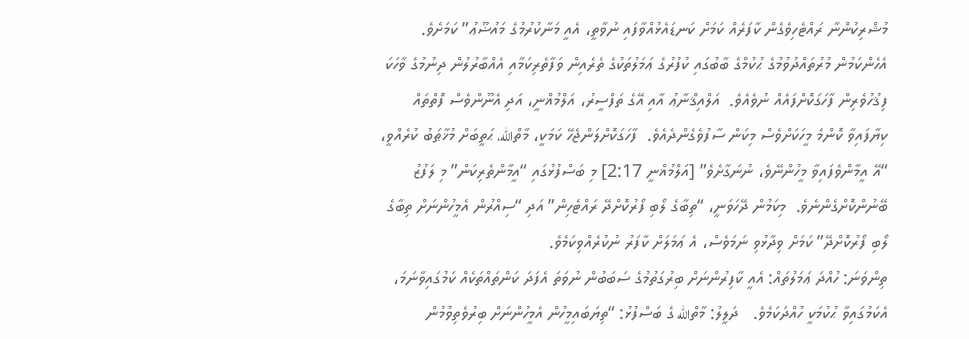މުޝްރިކުންނާ ރައްޓެހިވެގެން ކާފަރެއް ކަމަށް ކަނޑައެޅުއްވާފައި ނުވާތީ، އެއީ މަނާކުރުމުގެ މައުޟޫޢު” ކަމަށެވެ.   އެހެންކަމުން މުރުތައްދުވުމުގެ ޙުކުމްގެ ބާބުގައި ކުފުރުގެ ޢަމަލުތަކުގެ ތެރެއިން ވަފާތެރިކަމާއި އެއްބާރުލުން ދިނުމުގެ ވާހަކަ ފިޤުހުވެރިން ފާހަގަކޮށްފައެއް ނުވެއެވެ.  އަލްއިޤްނާޢު އާއި އޭގެ ތަފްސީރު، އަލްމުޣްނީ، އަދި އެނޫންވެސް ފޮތްތައް ކިޔާފައިވާ ކޮންމެ މީހަކަށްވެސް މިކަން ސާފުވެގެންދެއެވެ.  ފާހަގަކޮށްލަންޖެހޭ ކަމަކީ، މާތްالله، ޙަތީބަށް މުޚާޠަބު ކުރެއްވީ، “އޭ އީމާންވެފައިވާ މީހުންނޭވެ، ނުނަގާށެވެ” [އަލްމުޣްނީ 2:17] މި ބަސްފުޅުގައި “އީމާންތެރިކަން” މި ލަފުޒު ބޭނުންކޮށްގެންނެވެ.  މިކަމުން ދޭހަވަނީ، “ތިބާގެ ލޯބި ފޯރުކޮށްދޭ ރައްޓެހިން” އަދި “ސިއްރުން އެމީހުންނަށް ތިބާގެ ލޯބި ފޯރުކޮށްދޭ” ކަމަށް ވިދާޅުވި ނަމަވެސް، އެ ޢަމަލަށް ކާފަރު ނުކުރެއްވިކަމެވެ.
ތިންވަނަ: ހުއްދަ ޢަމަލުތައް: އެއީ ކާފިރުންނަށް ބިރުގަތުމުގެ ސަބަބުން ނުވަތަ އެފަދަ ކަންތައްތަކެއް ކަމުގައިވާނަމަ، އެކަމުގައިވާ ޙުކުމަކީ ހުއްދަކަމެވެ.   ދަލީލު: މާތްالله ގެ ބަސްފުޅު: “ތިޔަބައިމީހުން އެމީހުންނަށް ބިރުވެތިވުމުން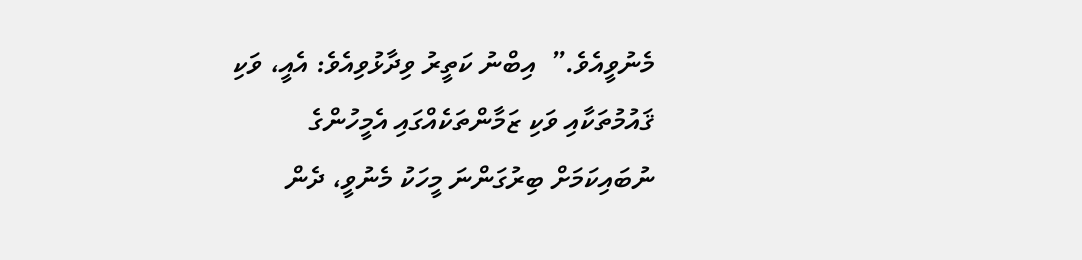މެނުވީއެވެ.”  އިބްނު ކަތީރު ވިދާޅުވިއެވެ: އެއީ، ވަކި ޤައުމުތަކާއި ވަކި ޒަމާންތަކެއްގައި އެމީހުންގެ ނުބައިކަމަށް ބިރުގަންނަ މީހަކު މެނުވީ، ދެން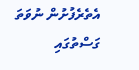އެތެރެފުށުން ނުވަތަ ގަސްތުގައި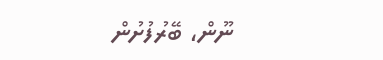ނޫން، ބޭރުފުށުން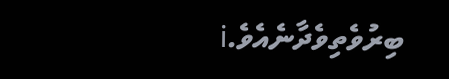ބިރުވެތިވެދާނެއެވެ.i